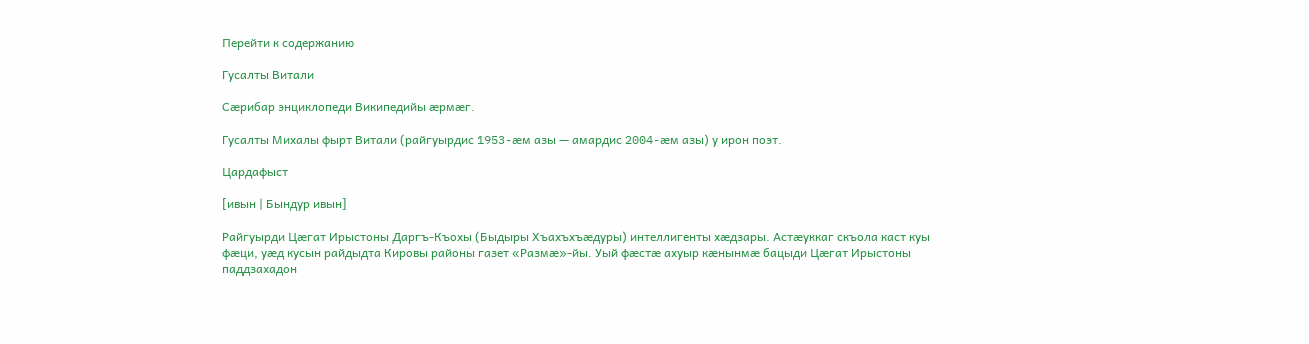Перейти к содержанию

Гусалты Витали

Сæрибар энциклопеди Википедийы æрмæг.

Гусалты Михалы фырт Витали (райгуырдис 1953-æм азы — амардис 2004-æм азы) у ирон поэт.

Цардафыст

[ивын | Бындур ивын]

Райгуырди Цæгат Ирыстоны Даргъ-Къохы (Быдыры Хъахъхъæдуры) интеллигенты хæдзары. Астæуккаг скъола каст куы фæци, уæд кусын райдыдта Кировы районы газет «Размæ»-йы. Уый фæстæ ахуыр кæнынмæ бацыди Цæгат Ирыстоны паддзахадон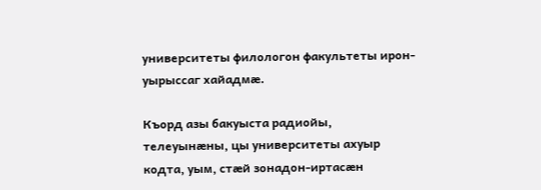университеты филологон факультеты ирон-уырыссаг хайадмæ.

Къорд азы бакуыста радиойы, телеуынæны, цы университеты ахуыр кодта, уым, стæй зонадон-иртасæн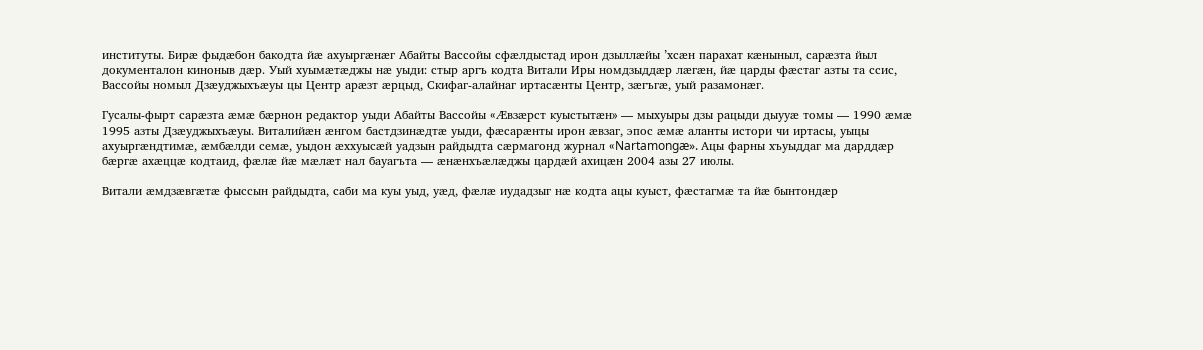институты. Бирæ фыдæбон бакодта йæ ахуыргæнæг Абайты Вассойы сфæлдыстад ирон дзыллæйы ’хсæн парахат кæныныл, сарæзта йыл документалон киноныв дæр. Уый хуымæтæджы нæ уыди: стыр аргъ кодта Витали Иры номдзыддæр лæгæн, йæ царды фæстаг азты та ссис, Вассойы номыл Дзæуджыхъæуы цы Центр арæзт æрцыд, Скифаг-алайнаг иртасæнты Центр, зæгъгæ, уый разамонæг.

Гусалы-фырт сарæзта æмæ бæрнон редактор уыди Абайты Вассойы «Æвзæрст куыстытæн» — мыхуыры дзы рацыди дыууæ томы — 1990 æмæ 1995 азты Дзæуджыхъæуы. Виталийæн æнгом бастдзинæдтæ уыди, фæсарæнты ирон æвзаг, эпос æмæ аланты истори чи иртасы, уыцы ахуыргæндтимæ, æмбæлди семæ, уыдон æххуысæй уадзын райдыдта сæрмагонд журнал «Nartamongæ». Ацы фарны хъуыддаг ма дарддæр бæргæ ахæццæ кодтаид, фæлæ йæ мæлæт нал бауагъта — æнæнхъæлæджы цардæй ахицæн 2004 азы 27 июлы.

Витали æмдзæвгæтæ фыссын райдыдта, саби ма куы уыд, уæд, фæлæ иудадзыг нæ кодта ацы куыст, фæстагмæ та йæ бынтондæр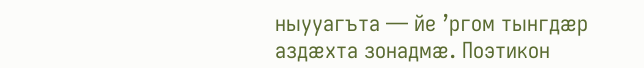ныууагъта — йе ’ргом тынгдæр аздæхта зонадмæ. Поэтикон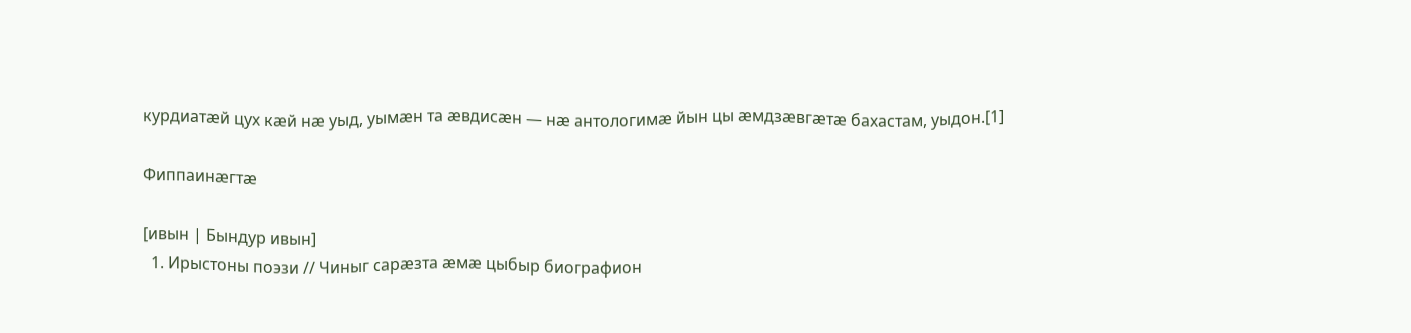курдиатæй цух кæй нæ уыд, уымæн та æвдисæн — нæ антологимæ йын цы æмдзæвгæтæ бахастам, уыдон.[1]

Фиппаинæгтæ

[ивын | Бындур ивын]
  1. Ирыстоны поэзи // Чиныг сарæзта æмæ цыбыр биографион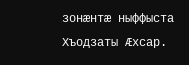зонæнтæ ныффыста Хъодзаты Æхсар.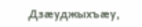Дзæуджыхъæу,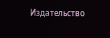Издательство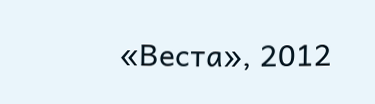«Веста», 2012